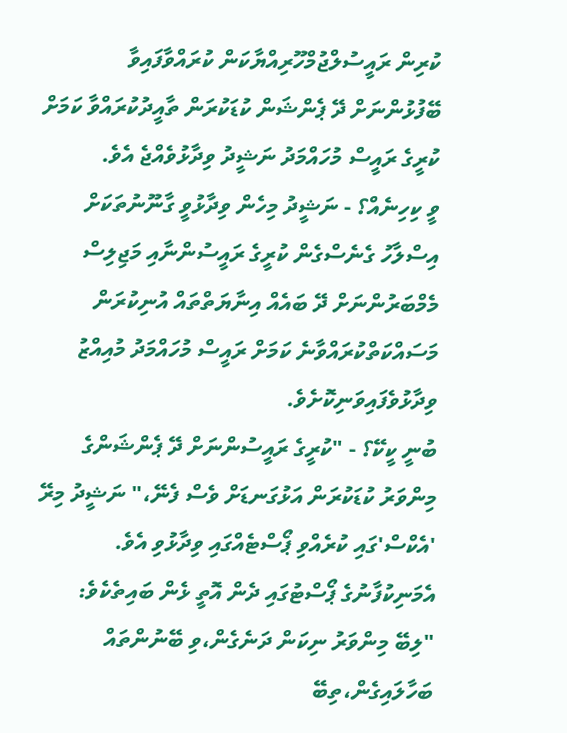ކުރިން ރައީސުލްޖުމްހޫރިއްޔާކަން ކުރައްވާފައިވާ ބޭފުޅުންނަށް ދޭ ޕެންޝަން ކުޑަކުރަން ތާއީދުކުރައްވާ ކަމަށް ކުރީގެ ރައީސް މުހައްމަދު ނަޝީދު ވިދާޅުވެއްޖެ އެވެ.
ވީ ކިހިނެއް؟ - ނަޝީދު މިހެން ވިދާޅުވީ ގާނޫނުތަކަށް އިސްލާހު ގެނެސްގެން ކުރީގެ ރައީސުންނާއި މަޖިލިސް މެމްބަރުންނަށް ދޭ ބައެއް އިނާޔަތްތައް އުނިކުރަން މަސައްކަތްކުރައްވާނެ ކަމަށް ރައީސް މުހައްމަދު މުއިއްޒު ވިދާޅުވެފައިވަނިކޮށެވެ.
ބުނީ ކީކޭ؟ - "ކުރީގެ ރައީސުންނަށް ދޭ ޕެންޝަންގެ މިންވަރު ކުޑަކުރަން އަޅުގަނޑަށް ވެސް ފެނޭ،" ނަޝީދު މިރޭ 'އެކްސް'ގައި ކުރެއްވި ޕޯސްޓެއްގައި ވިދާޅުވި އެވެ.
އެމަނިކުފާނުގެ ޕޯސްޓުގައި ދެން އޮތީ ޅެން ބައިތެކެވެ:
"ލިބޭ މިންވަރު ނިކަން ދަނެގެން،ވި ބޭނުންތައް ބަހާލައިގެން،ތިބޭ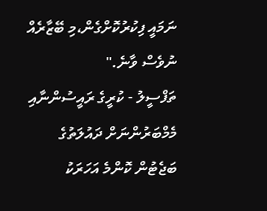ނަމައީ ފިކުރުކޮށްގެން،މި ބޭޒާރެއް ނުވެސް ވާނެ."
ތަފްސީލު - ކުރީގެ ރައީސުންނާއި މެމްބަރުންނަށް ދައުލަތުގެ ބަޖެޓުން ކޮންމެ އަހަރަކު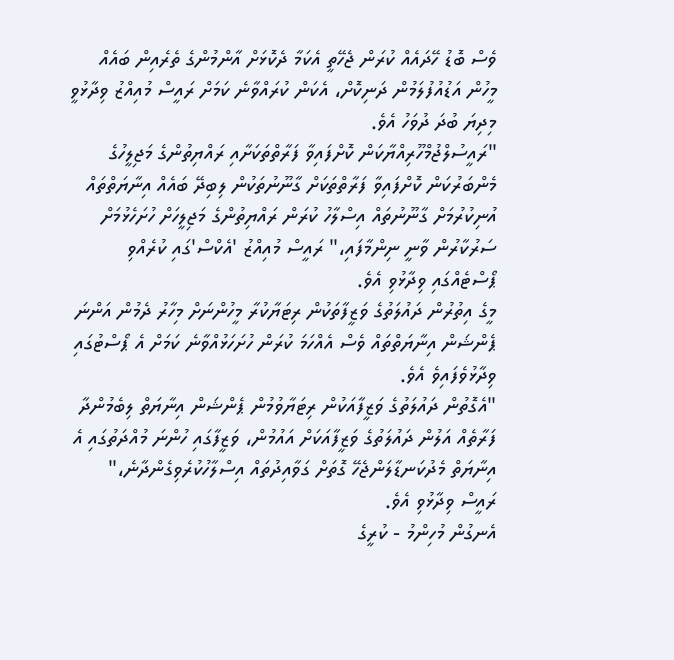ވެސް ބޮޑު ހޭދައެއް ކުރަން ޖެހޭތީ އެކަމާ ދެކޮޅަށް އާންމުންގެ ތެރެއިން ބައެއް މީހުން އަޑުއުފުލަމުން ދަނިކޮށް، އެކަން ކުރައްވާނެ ކަމަށް ރައީސް މުއިއްޒު ވިދާޅުވީ މިދިޔަ ބުދަ ދުވަހު އެވެ.
"ރައީސުލްޖުމްހޫރިއްޔާކަން ކޮށްފައިވާ ފަރާތްތަކަށާއި ރައްޔިތުންގެ މަޖިލީހުގެ މެންބަރުކަން ކޮށްފައިވާ ފަރާތްތަކަށް ގާނޫނުތަކުން ލިބިދޭ ބައެއް އިނާޔަތްތައް އުނިކުރުމަށް ގާނޫނުތައް އިސްލާހު ކުރަން ރައްޔިތުންގެ މަޖިލީހަށް ހުށަހެޅުމަށް ސަރުކާރުން ވާނީ ނިންމާފައި،" ރައީސް މުއިއްޒު 'އެކްސް'ގައި ކުރެއްވި ޕޯސްޓެއްގައި ވިދާޅުވި އެވެ.
މީގެ އިތުރުން ދައުލަތުގެ ވަޒީފާތަކުން ރިޓަޔާކުރާ މީހުންނަށް މިހާރު ދެމުން އަންނަ ޕެންޝަން އިނާޔަތްތައް ވެސް އެއްހަމަ ކުރަން ހުށަހަޅުއްވާނެ ކަމަށް އެ ޕޯސްޓުގައި ވިދާޅުވެފައިވެ އެވެ.
"އެގޮތުން ދައުލަތުގެ ވަޒީފާއަކުން ރިޓަޔާވުމުން ޕެންޝަން އިނާޔަތް ލިބެމުންދާ ފަރާތެއް އަލުން ދައުލަތުގެ ވަޒީފާއަކަށް އައުމުން، ވަޒީފާގައި ހުންނަ މުއްދަތުގައި އެ އިނާޔަތް މެދުކަނޑާލަންޖެހޭ ގޮތަށް ގަވާއިދުތައް އިސްލާހުކުރެވިގެންދާނެ،" ރައީސް ވިދާޅުވި އެވެ.
އެނގުން މުހިންމު - ކުރީގެ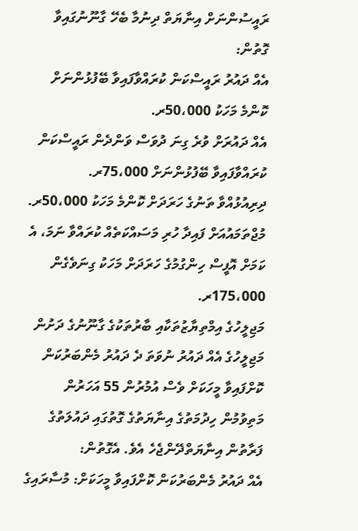ރައީސުންނަށް އިނާޔަތް ދިނުމާ ބެހޭ ގާނޫނުގައިވާ ގޮތުން:
އެއް ދައުރު ރައީސްކަން ކުރައްވާފައިވާ ބޭފުޅުންނަށް ކޮންމެ މަހަކު 50،000ރ.
އެއް ދައުރަށް ވުރެ ގިނަ ދުވަސް ވަންދެން ރައީސްކަން ކުރައްވާފައިވާ ބޭފުޅުންނަށް 75،000ރ.
ދިރިއުޅުއްވާ ތަނުގެ ހަރަދަށް ކޮންމެ މަހަކު 50،000ރ.
މުޖްތަމައުއަށް ފައިދާ ހުރި މަސައްކަތެއް ކުރައްވާ ނަމަ، އެ ކަމަށް އޮފީސް ހިންގުމުގެ ހަރަދަށް މަހަކު ގިނަވެގެން 175،000ރ.
މަޖިލީހުގެ އިމްތިޔާޒުތަކާއި ބާރުތަކުގެ ގާނޫނުގެ ދަށުން މަޖިލީހުގެ އެއް ދައުރު ނުވަތަ ދެ ދައުރު މެންބަރުކަން ކޮށްފައިވާ މީހަކަށް ވެސް އުމުރުން 55 އަހަރުން މަތިވުމުން ހިދުމަތުގެ އިނާޔަތުގެ ގޮތުގައި ދައުލަތުގެ ފަރާތުން އިނާޔަތްދޭންޖެހެ އެވެ. އެގޮތުން:
އެއް ދައުރު މެންބަރުކަން ކޮށްފައިވާ މީހަކަށް: މުސާރައިގެ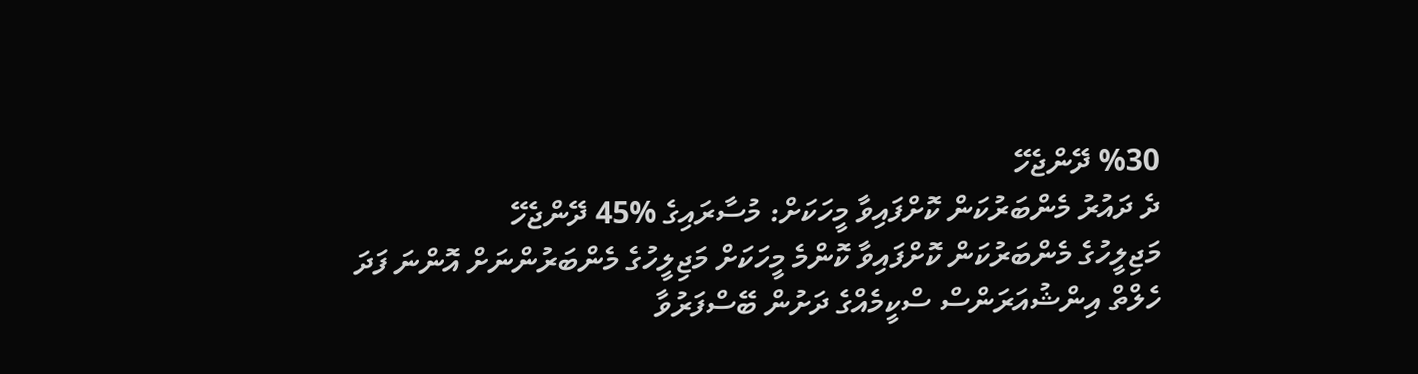%30 ދޭންޖެހޭ
ދެ ދައުރު މެންބަރުކަން ކޮށްފައިވާ މީހަކަށް: މުސާރައިގެ %45 ދޭންޖެހޭ
މަޖިލީހުގެ މެންބަރުކަން ކޮށްފައިވާ ކޮންމެ މީހަކަށް މަޖިލީހުގެ މެންބަރުންނަށް އޮންނަ ފަދަ ހެލްތް އިންޝުއަރަންސް ސްކީމެއްގެ ދަށުން ބޭސްފަރުވާ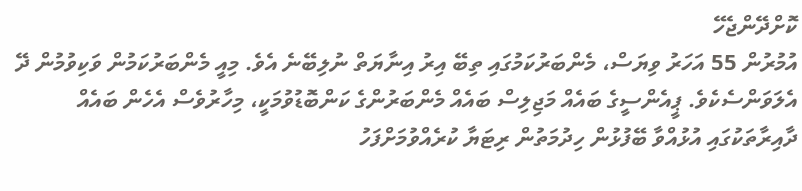ކޮށްދޭންޖެހޭ
އުމުރުން 55 އަހަރު ވިޔަސް، މެންބަރުކަމުގައި ތިބޭ އިރު އިނާޔަތް ނުލިބޭނެ އެވެ. މިއީ މެންބަރުކަމުން ވަކިވުމުން ދޭ އެލަވަންސެކެވެ. ޕީއެންސީގެ ބައެއް މަޖިލިސް ބައެއް މެންބަރުންގެ ކަންބޮޑުވުމަކީ، މިހާރުވެސް އެހެން ބައެއް ދާއިރާތަކުގައި އުޅުއްވާ ބޭފުޅުން ހިދުމަތުން ރިޓަޔާ ކުރެއްވުމަށްފަހު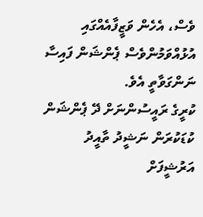ވެސް، އެހެން ވަޒީފާއެއްގައި އުޅުއްވަމުންވެސް ޕެންޝަން ފައިސާ ނަންގަވާތީ އެވެ.
ކުރީގެ ރައީސުންނަށް ދޭ ޕެންޝަން ކުޑަކުރަން ނަޝީދު ތާއީދު
އަރުޝީފަށް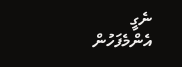ނެގީ
އެންމެފަހުން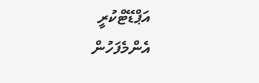އަޕްޑޭޓްކުރީ
އެންމެފަހުން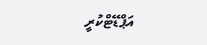އަޕްޑޭޓްކުރީ